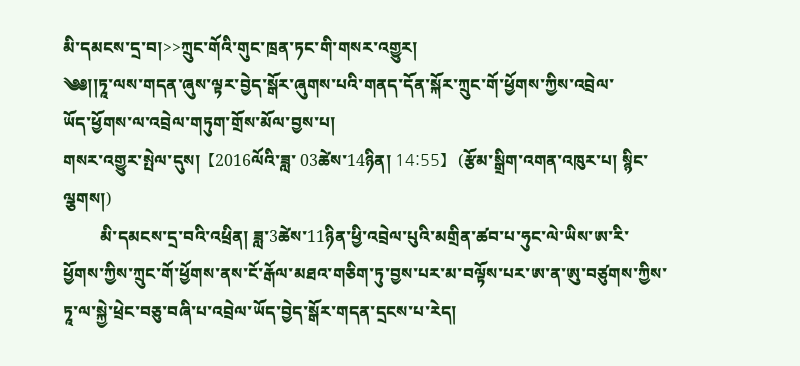མི་དམངས་དྲ་བ།>>ཀྲུང་གོའི་གུང་ཁྲན་ཏང་གི་གསར་འགྱུར།
༄༅།།ཏཱ་ལས་གདན་ཞུས་ལྟར་བྱེད་སྒོར་ཞུགས་པའི་གནད་དོན་སྐོར་ཀྲུང་གོ་ཕྱོགས་ཀྱིས་འབྲེལ་
ཡོད་ཕྱོགས་ལ་འབྲེལ་གཏུག་གྲོས་མོལ་བྱས་པ།
གསར་འགྱུར་སྤེལ་དུས།  【2016ལོའི་ཟླ་ 03ཚེས་14ཉིན། 14:55】   (རྩོམ་སྒྲིག་འགན་འཁུར་པ། སྙིང་ལྕགས།)
         མི་དམངས་དྲ་བའི་འཕྲིན། ཟླ་3ཚེས་11ཉིན་ཕྱི་འབྲེལ་པུའི་མགྲིན་ཚབ་པ་ཧུང་ལེ་ཡིས་ཨ་རི་ཕྱོགས་ཀྱིས་ཀྲུང་གོ་ཕྱོགས་ནས་ངོ་རྒོལ་མཐའ་གཅིག་ཏུ་བྱས་པར་མ་བལྟོས་པར་ཨ་ན་ཨུ་བཙུགས་ཀྱིས་ཏཱ་ལ་སྐྱེ་ཕྲེང་བཅུ་བཞི་པ་འབྲེལ་ཡོད་བྱེད་སྒོར་གདན་དྲངས་པ་རེད།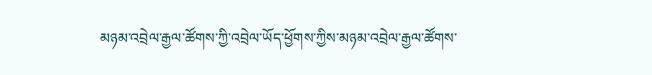མཉམ་འབྲེལ་རྒྱལ་ཚོགས་ཀྱི་འབྲེལ་ཡོད་ཕྱོགས་ཀྱིས་མཉམ་འབྲེལ་རྒྱལ་ཚོགས་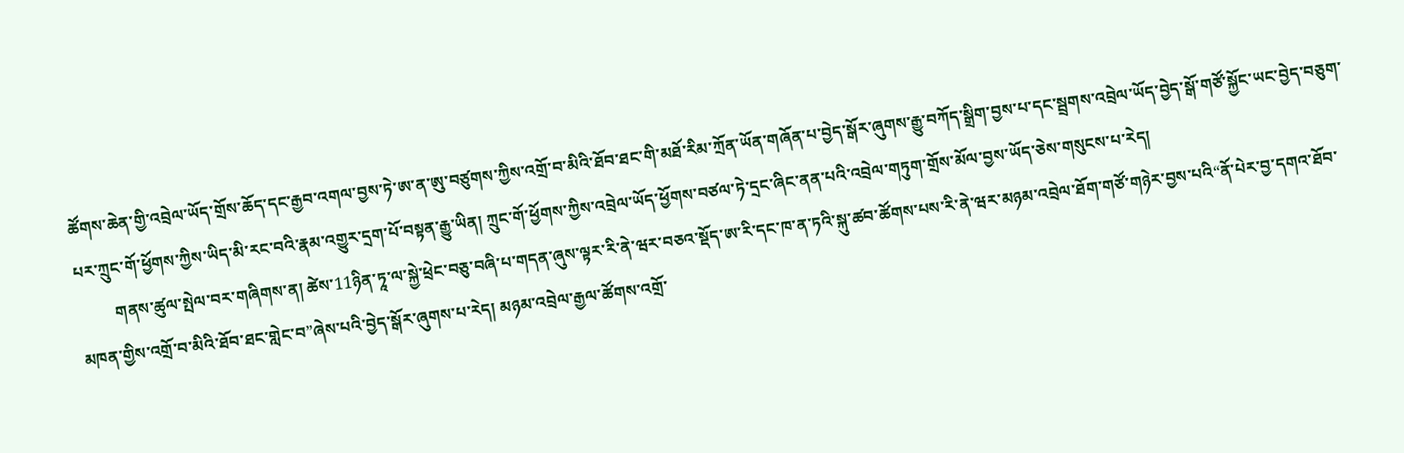ཚོགས་ཆེན་གྱི་འབྲེལ་ཡོད་གྲོས་ཆོད་དང་རྒྱབ་འགལ་བྱས་ཏེ་ཨ་ན་ཨུ་བཙུགས་ཀྱིས་འགྲོ་བ་མིའི་ཐོབ་ཐང་གི་མཐོ་རིམ་ཀྲོན་ཡོན་གཞོན་པ་བྱེད་སྒོར་ཞུགས་རྒྱུ་བཀོད་སྒྲིག་བྱས་པ་དང་སྦྲགས་འབྲེལ་ཡོད་བྱེད་སྒོ་གཙོ་སྐྱོང་ཡང་བྱེད་བཅུག་པར་ཀྲུང་གོ་ཕྱོགས་ཀྱིས་ཡིད་མི་རང་བའི་རྣམ་འགྱུར་དྲག་པོ་བསྟན་རྒྱུ་ཡིན། ཀྲུང་གོ་ཕྱོགས་ཀྱིས་འབྲེལ་ཡོད་ཕྱོགས་བཙལ་ཏེ་དྲང་ཞིང་ནན་པའི་འབྲེལ་གཏུག་གྲོས་མོལ་བྱས་ཡོད་ཅེས་གསུངས་པ་རེད།
         གནས་ཚུལ་སྤེལ་བར་གཞིགས་ན། ཚེས་11ཉིན་ཏཱ་ལ་སྐྱེ་ཕྲེང་བཅུ་བཞི་པ་གདན་ཞུས་ལྟར་རི་ནེ་ཝར་བཅའ་སྡོད་ཨ་རི་དང་ཁ་ན་ཏའི་སྐུ་ཚབ་ཚོགས་པས་རི་ནེ་ཝར་མཉམ་འབྲེལ་ཐོག་གཙོ་གཉེར་བྱས་པའི“ནོ་པེར་བྱ་དགའ་ཐོབ་མཁན་གྱིས་འགྲོ་བ་མིའི་ཐོབ་ཐང་གླེང་བ”ཞེས་པའི་བྱེད་སྒོར་ཞུགས་པ་རེད། མཉམ་འབྲེལ་རྒྱལ་ཚོགས་འགྲོ་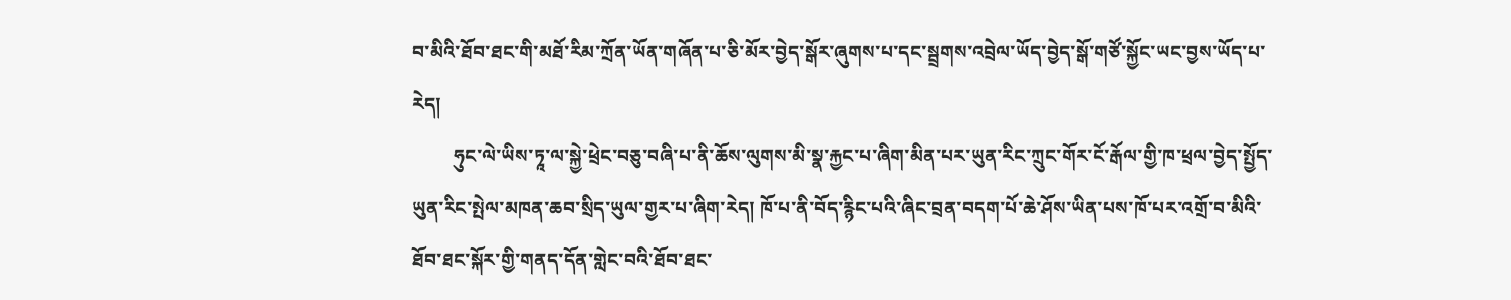བ་མིའི་ཐོབ་ཐང་གི་མཐོ་རིམ་ཀྲོན་ཡོན་གཞོན་པ་ཅི་མོར་བྱེད་སྒོར་ཞུགས་པ་དང་སྦྲགས་འབྲེལ་ཡོད་བྱེད་སྒོ་གཙོ་སྐྱོང་ཡང་བྱས་ཡོད་པ་རེད།
         ཧུང་ལེ་ཡིས་ཏཱ་ལ་སྐྱེ་ཕྲེང་བཅུ་བཞི་པ་ནི་ཆོས་ལུགས་མི་སྣ་རྐྱང་པ་ཞིག་མིན་པར་ཡུན་རིང་ཀྲུང་གོར་ངོ་རྒོལ་གྱི་ཁ་ཕྲལ་བྱེད་སྤྱོད་ཡུན་རིང་སྤེལ་མཁན་ཆབ་སྲིད་ཡུལ་གྱར་པ་ཞིག་རེད། ཁོ་པ་ནི་བོད་རྙིང་པའི་ཞིང་བྲན་བདག་པོ་ཆེ་ཤོས་ཡིན་པས་ཁོ་པར་འགྲོ་བ་མིའི་ཐོབ་ཐང་སྐོར་གྱི་གནད་དོན་གླེང་བའི་ཐོབ་ཐང་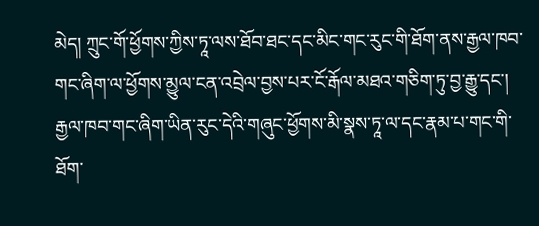མེད། ཀྲུང་གོ་ཕྱོགས་ཀྱིས་ཏཱ་ལས་ཐོབ་ཐང་དང་མིང་གང་རུང་གི་ཐོག་ནས་རྒྱལ་ཁབ་གང་ཞིག་ལ་ཕྱོགས་མྱུལ་ངན་འབྲེལ་བྱས་པར་ངོ་རྒོལ་མཐའ་གཅིག་ཏུ་བྱ་རྒྱུ་དང་། རྒྱལ་ཁབ་གང་ཞིག་ཡིན་རུང་དེའི་གཞུང་ཕྱོགས་མི་སྣས་ཏཱ་ལ་དང་རྣམ་པ་གང་གི་ཐོག་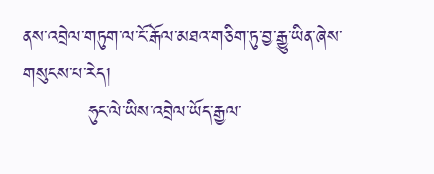ནས་འབྲེལ་གཏུག་ལ་ངོ་རྒོལ་མཐའ་གཅིག་ཏུ་བྱ་རྒྱུ་ཡིན་ཞེས་གསུངས་པ་རེད།
          ཧུང་ལེ་ཡིས་འབྲེལ་ཡོད་རྒྱལ་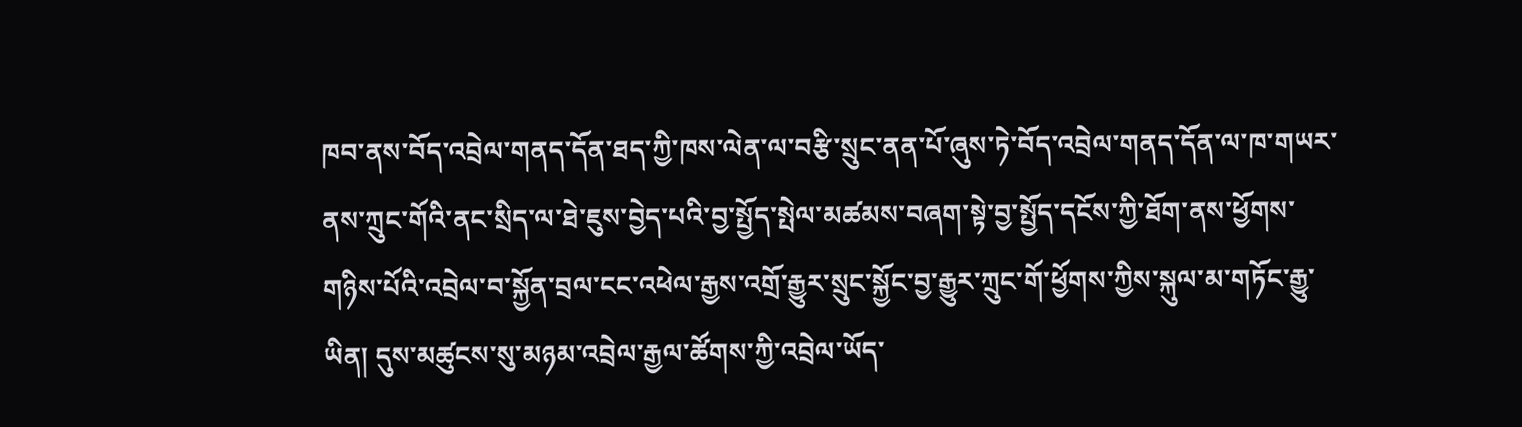ཁབ་ནས་བོད་འབྲེལ་གནད་དོན་ཐད་ཀྱི་ཁས་ལེན་ལ་བརྩི་སྲུང་ནན་པོ་ཞུས་ཏེ་བོད་འབྲེལ་གནད་དོན་ལ་ཁ་གཡར་ནས་ཀྲུང་གོའི་ནང་སྲིད་ལ་ཐེ་ཇུས་བྱེད་པའི་བྱ་སྤྱོད་སྤེལ་མཚམས་བཞག་སྟེ་བྱ་སྤྱོད་དངོས་ཀྱི་ཐོག་ནས་ཕྱོགས་གཉིས་པོའི་འབྲེལ་བ་སྐྱོན་བྲལ་ངང་འཕེལ་རྒྱས་འགྲོ་རྒྱུར་སྲུང་སྐྱོང་བྱ་རྒྱུར་ཀྲུང་གོ་ཕྱོགས་ཀྱིས་སྐུལ་མ་གཏོང་རྒྱུ་ཡིན། དུས་མཚུངས་སུ་མཉམ་འབྲེལ་རྒྱལ་ཚོགས་ཀྱི་འབྲེལ་ཡོད་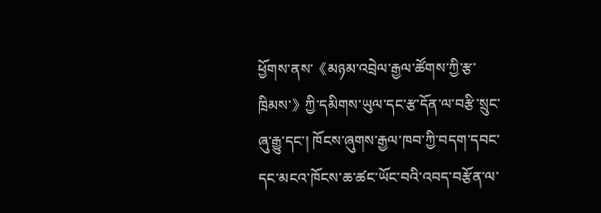ཕྱོགས་ནས་《མཉམ་འབྲེལ་རྒྱལ་ཚོགས་ཀྱི་རྩ་ཁྲིམས་》ཀྱི་དམིགས་ཡུལ་དང་རྩ་དོན་ལ་བརྩི་སྲུང་ཞུ་རྒྱུ་དང་། ཁོངས་ཞུགས་རྒྱལ་ཁབ་ཀྱི་བདག་དབང་དང་མངའ་ཁོངས་ཆ་ཚང་ཡོང་བའི་འབད་བརྩོན་ལ་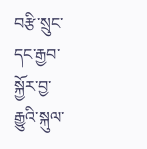བརྩི་སྲུང་དང་རྒྱབ་སྐྱོར་བྱ་རྒྱུའི་སྐུལ་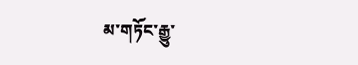མ་གཏོང་རྒྱུ་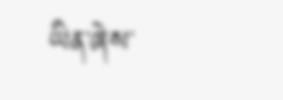ཡིན་ཞེས་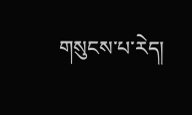གསུངས་པ་རེད།